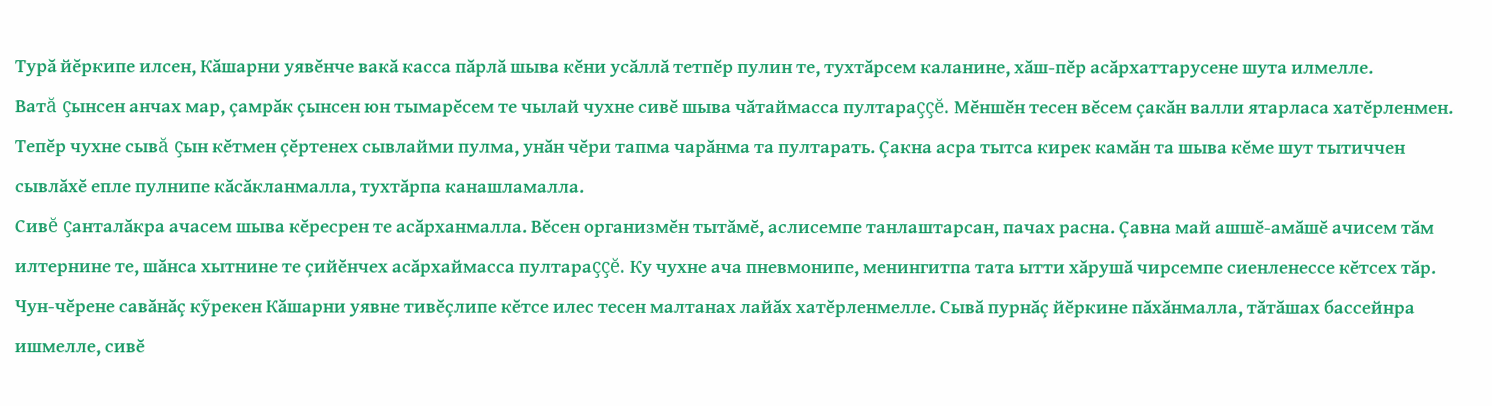Турă йĕркипе илсен, Кăшарни уявĕнче вакă касса пăрлă шыва кĕни усăллă тетпĕр пулин те, тухтăрсем каланине, хăш-пĕр асăрхаттарусене шута илмелле.
Ватă çынсен анчах мар, çамрăк çынсен юн тымарĕсем те чылай чухне сивĕ шыва чăтаймасса пултараççĕ. Мĕншĕн тесен вĕсем çакăн валли ятарласа хатĕрленмен. Тепĕр чухне сывă çын кĕтмен çĕртенех сывлайми пулма, унăн чĕри тапма чарăнма та пултарать. Çакна асра тытса кирек камăн та шыва кĕме шут тытиччен сывлăхĕ епле пулнипе кăсăкланмалла, тухтăрпа канашламалла.
Сивĕ çанталăкра ачасем шыва кĕресрен те асăрханмалла. Вĕсен организмĕн тытăмĕ, аслисемпе танлаштарсан, пачах расна. Çавна май ашшĕ-амăшĕ ачисем тăм илтернине те, шăнса хытнине те çийĕнчех асăрхаймасса пултараççĕ. Ку чухне ача пневмонипе, менингитпа тата ытти хăрушă чирсемпе сиенленессе кĕтсех тăр.
Чун-чĕрене савăнăç кỹрекен Кăшарни уявне тивĕçлипе кĕтсе илес тесен малтанах лайăх хатĕрленмелле. Сывă пурнăç йĕркине пăхăнмалла, тăтăшах бассейнра ишмелле, сивĕ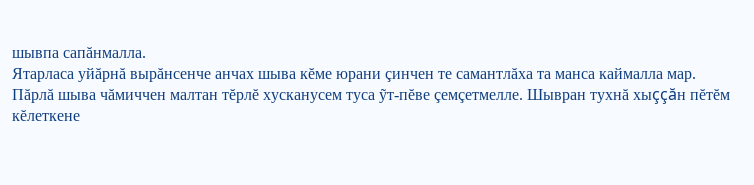шывпа сапăнмалла.
Ятарласа уйăрнă вырăнсенче анчах шыва кĕме юрани çинчен те самантлăха та манса каймалла мар. Пăрлă шыва чăмиччен малтан тĕрлĕ хусканусем туса ỹт-пĕве çемçетмелле. Шывран тухнă хыççăн пĕтĕм кĕлеткене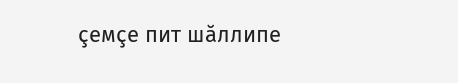çемçе пит шăллипе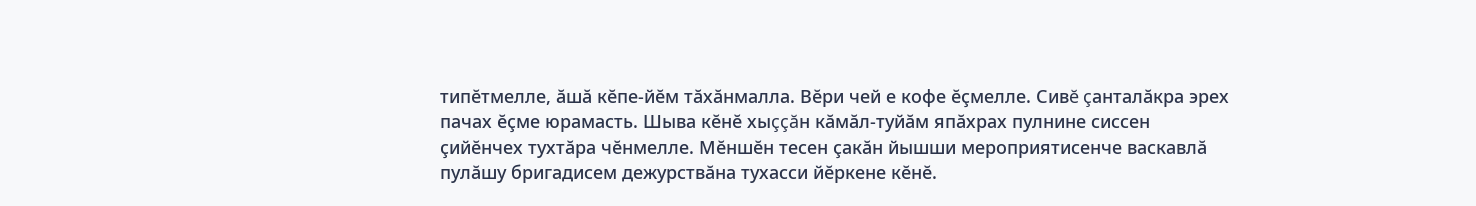типĕтмелле, ăшă кĕпе-йĕм тăхăнмалла. Вĕри чей е кофе ĕçмелле. Сивĕ çанталăкра эрех пачах ĕçме юрамасть. Шыва кĕнĕ хыççăн кăмăл-туйăм япăхрах пулнине сиссен çийĕнчех тухтăра чĕнмелле. Мĕншĕн тесен çакăн йышши мероприятисенче васкавлă пулăшу бригадисем дежурствăна тухасси йĕркене кĕнĕ.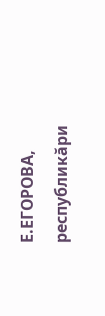Е.ЕГОРОВА,
республикăри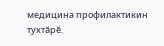медицина профилактикин тухтăрĕ.